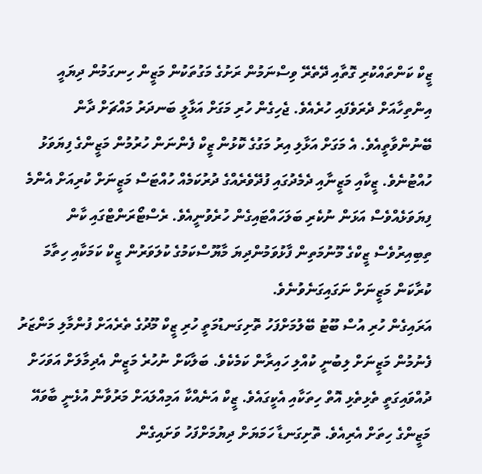ޒީކް ކަންތައްކުރި ގޮތާއި ދޭތެރޭ ވިސްނަމުން ރަށުގެ މަގުތަކުން މަޒީން ހިނގަމުން ދިޔައީ އިންތިހާއަށް ދެރަވެފައި ހުރެއެވެ. ޖެހިގެން ހުރި މަގަށް އަޅާލީ ބަނދަރު މައްޗަށް ދާން ބޭނުންވާތީއެވެ. އެ މަގަށް އަޅާލި އިރު މަގުގެ ކޮޅުން ޒީކް ފެންނަން ހުރުމުން މަޒީންގެ ފިޔަވަޅު ހުއްޓުނެވެ. ޒީކާއި މަޒީނާއި ދެމެދުގައި ފުދޭވެރެއްގެ ދުރުކަމެއް ހުއްޓަސް މަޒީނަށް ކުރިއަށް އެންމެ ފިޔަވަޅެއްވެސް އަޅަން ނުކެރި ބަލަހައްޓައިގެން ހުރެވުނީއެވެ. ރެސްޓޯރަންޓްގައި ކާން ތިބިއިރުވެސް ޒީކްގެ މޫނުމަތިން ފާޅުވަމުންދިޔަ މާޔޫސްކަމުގެ ކުލަވަރުން ޒީކް ކަމަކާއި ހިތާމަ ކުރާކަން މަޒީނަށް ނަގައިގަނެވުނެވެ.
އަރައިގެން ހުރި އުސް ބޫޓު ބޭލުމަށްފަހު ތޮށިގަނޑުމަތީ ހުރި ޒީކް މޫދުގެ ތެރެއަށް ފުންމާލި މަންޒަރު ފެނުމުން މަޒީނަށް ލިބުނީ ކުއްލި ހައިރާން ކަމެކެވެ. ބަލާކަށް ނުހުރެ މަޒީން އެދިމާލަށް އަވަހަށް ދުއްވައިގަތީ ތެޅިތެޅި އޮތް ހިތަކާއި އެކީގައެވެ. ޒީކް އަނެއްކާ އަމިއްލައަށް މަރުވާން އުޅެނީ ބާވައޭ މަޒީންގެ ހިތަށް އެރިއެވެ. ތޮށިގަނޑާ ހަމަޔަށް ދިޔުމަށްފަހު ވަށައިގެން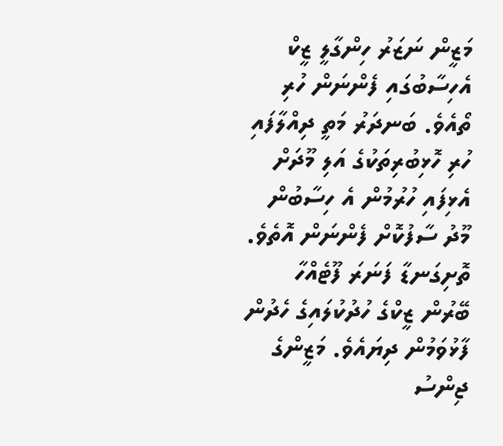މަޒީން ނަޒަރު ހިންގާލީ ޒީކް އެހިސާބުގައި ފެންނަން ހުރި ތޯއެވެ. ބަނދަރު މަތީ ދިއްލާފައި ހުރި ހޮޅިބުރިތަކުގެ އަލި މޫދަށް އެޅިފައި ހުރުމުން އެ ހިސާބުން މޫދު ސާފުކޮށް ފެންނަން އޮތެވެ. ތޮށިގަނޑާ ފަނަރަ ފޫޓެއްހާ ބޭރުން ޒީކްގެ ހުދުކުލައިގެ ހެދުން ފާޅުވަމުން ދިޔައެވެ. މަޒީންގެ ޖިންސު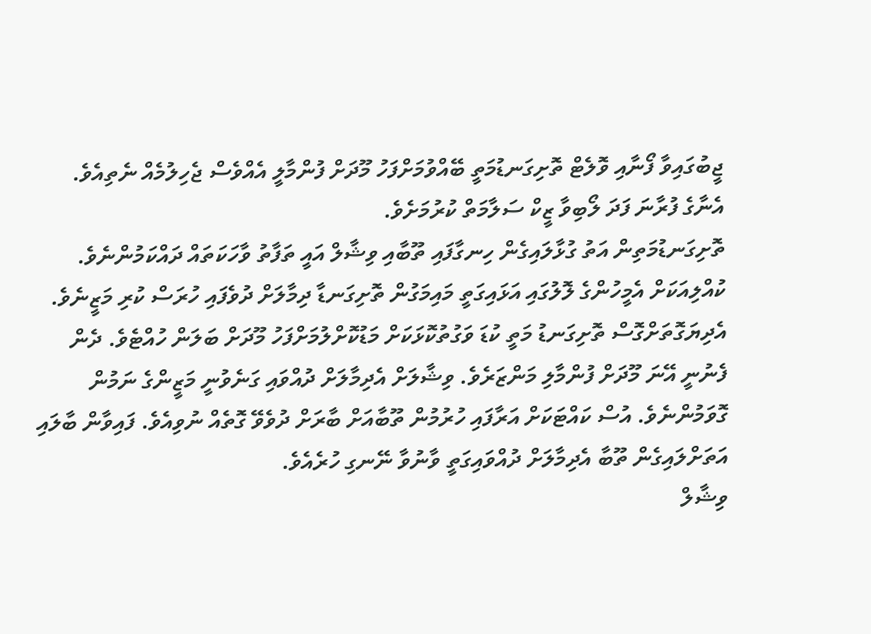ޖީބުގައިވާ ފޯނާއި ވޮލެޓް ތޮށިގަނޑުމަތީ ބޭއްވުމަށްފަހު މޫދަށް ފުންމާލީ އެއްވެސް ޖެހިލުމެއް ނެތިއެވެ. އެނާގެ ފުރާނަ ފަދަ ލޯބިވާ ޒީކް ސަލާމަތް ކުރުމަށެވެ.
ތޮށިގަނޑުމަތިން އަތު ގުޅާލައިގެން ހިނގާފައި ތޫބާއި ވިޝާލް އައީ ތަފާތު ވާހަކަތައް ދައްކަމުންނެވެ. ކުއްލިއަކަށް އެމީހުންގެ ލޮލުގައި އަޅައިގަތީ މައިމަގުން ތޮށިގަނޑާ ދިމާލަށް ދުވެފައި ހުރަސް ކުރި މަޒީނެވެ. އެދިޔަގޮތަށްގޮސް ތޮށިގަނޑު މަތީ ކުޑަ ވަގުތުކޮޅަކަށް މަޑުކޮށްލުމަށްފަހު މޫދަށް ބަލަން ހުއްޓެވެ. ދެން ފެނުނީ އޭނަ މޫދަށް ފުންމާލި މަންޒަރެވެ. ވިޝާލަށް އެދިމާލަށް ދުއްވައި ގަނެވުނީ މަޒީންގެ ނަމުން ގޮވަމުންނެވެ. އުސް ކައްޓަކަށް އަރާފައި ހުރުމުން ތޫބާއަށް ބާރަށް ދުވެވޭ ގޮތެއް ނުވިއެވެ. ފައިވާން ބާލައި އަތަށްލައިގެން ތޫބާ އެދިމާލަށް ދުއްވައިގަތީ ވާނުވާ ނޭނގި ހުރެއެވެ.
ވިޝާލް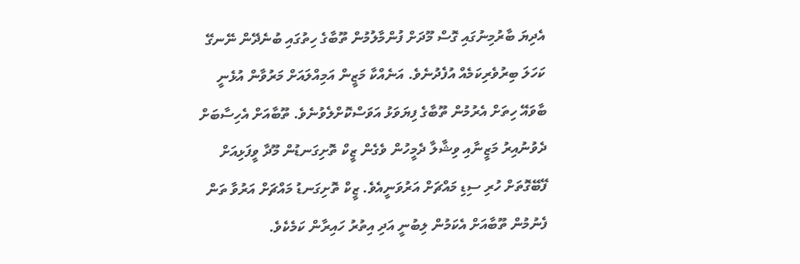އެދިޔަ ބާރުމިނުގައި ގޮސް މޫދަށް ފުންމާލުމުން ތޫބާގެ ހިތުގައި ބުނެދޭން ނޭނގޭ ކަހަލަ ބިރުވެރިކަމެއް އުފެދުނެވެ. އަނެއްކާ މަޒީން އަމިއްލައަށް މަރުވާން އުޅެނީ ބާވައޭ ހިތަށް އެރުމުން ތޫބާގެ ފިޔަވަޅު އަވަސްކޮށްލެވުނެވެ. ތޫބާއަށް އެހިސާބަށް ދެވުނުއިރު މަޒީނާއި ވިޝާލާ ދެމީހުން ވެގެން ޒީކް ތޮށިގަނޑުން މޫދާ ވީފަޅިއަށް ފޭބޭގޮތަށް ހުރި ސިޑި މައްޗަށް އަރުވަނީއެވެ. ޒީކް ތޮށިގަނޑު މައްޗަށް އަރުވާ ތަން ފެނުމުން ތޫބާއަށް އެކަމުން ލިބުނީ އަދި އިތުރު ހައިރާން ކަމެކެވެ.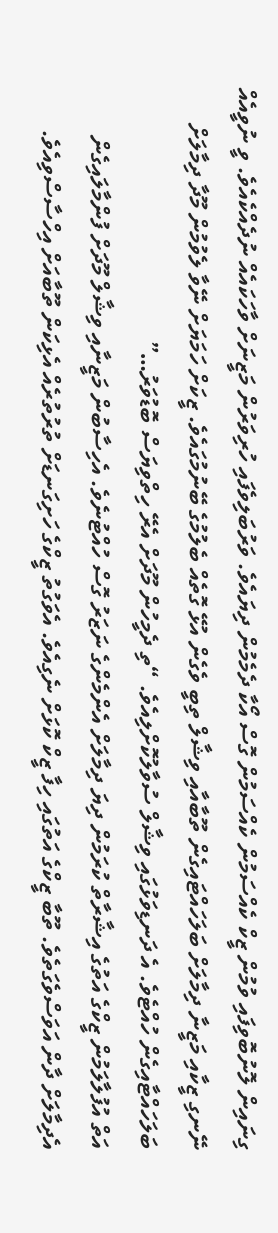ގިނައިން ލޮނުބޮވިފައި ވުމުން ޒީކް ކެއްސަމުން ކެއްސަމުން ގޮސް އޯކާ ދެމެމުން ދިޔައެވެ. ވަރުބަލިވެފައި ހުރިވަރުން މަޒީނަށް ވާހަކައެއް ނުދެއްކެއެވެ. ވީ ނުވީއެއް ނޭނގި ޒީކާއި މަޒީނާ ދިމާލަށް ބަލަހައްޓައިގެން ތޫބާއާއި ވިޝާލް ތިބީ ވެގެން އުޅޭ ގޮތެއް ބެލުމުގެ ބޭނުމުގައެވެ. ޒީކަށް ހަމަޔަށް ނޭވާ ލެވުމުން މޫދާ ދިމާލަށް ބަލަހައްޓާއިގެން ހުއްޓެވެ. އެ ދަނޑިވަޅުގައި ވިޝާލް ސުވާލުކޮށްލިއެވެ. “ތި ދެމީހުން މޫދަށް އެރޭ ހިތްވިޔަސް ބޮޑުވަރު…”
އަތް އުފުލާލަމުން ޒީކްގެ އަތުގެ އިޝާރާތް ކުރަމުން ދިޔަ ދިމާލަށް އެންމެންގެ ނަޒަރު ގޮސް ހުއްޓުނެވެ. އެހިސާބުން މަޒީނާއި ވިޝާލް މޫދަށް ފުންމާލައިގެން އެދިމާލަށް ދާން އަވަސްވެގަތެވެ. ތޫބާ ޒީކްގެ އަތުގައި ހިފާ ޒީކް ކޮޅަށް ނެގިއެވެ. އެވަގުތު ޒީކްގެ ހަށިގަނޑަށް ތުރުތުރެއް އެޅިކަން ތޫބާއަށް އިހްސާސްވިއެވެ.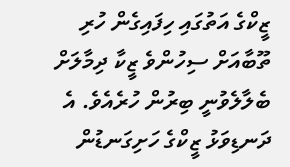ޒީކްގެ އަތުގައި ހިފައިގެން ހުރި ތޫބާއަށް ސިހުންވެ ޒީކާ ދިމާލަށް ބެލާލެވުނީ ބިރުން ހުރެއެވެ. އެ ދަނޑިވަޅު ޒީކްގެ ހަށިގަނޑުން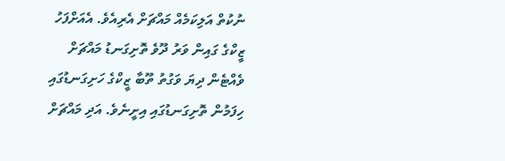ނުކުތް އަލިކަމެއް މައްޗަށް އެރިއެވެ. އެއަށްފަހު ޒީކްގެ ގައިން ވަރު ދޫވެ ތޮށިގަނޑު މައްޗަށް ވެއްޓެން ދިޔަ ވަގުތު ތޫބާ ޒީކްގެ ހަށިގަނޑުގައި ހިފަމުން ތޮށިގަނޑުގައި އިށީނެވެ. އަދި މައްޗަށް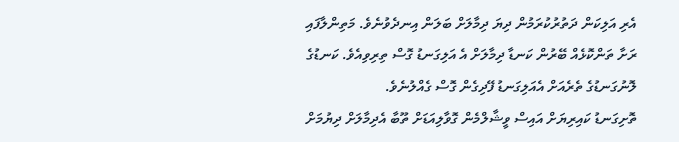އެރި އަލިކަން ދަތުރުކުރަމުން ދިޔަ ދިމާލަށް ބަލަން އިނދެވުނެވެ. މަތިންލާފައި ރަށާ ތަންކޮޅެއް ބޭރުން ކަނޑާ ދިމާލަށް އެ އަލިގަނޑު ގޮސް ތިރިވިއެވެ. ކަނޑުގެ ލޮނުގަނޑުގެ ތެރެއަށް އެއަލިގަނޑު ފޭދިގެން ގޮސް ގެއްލުނެވެ.
ތޮށިގަނޑު ކައިރިޔަށް އައިސް ވީޝާލްމެން ގޮވާލިއަޑަށް ތޫބާ އެދިމާލަށް ދިޔުމަށް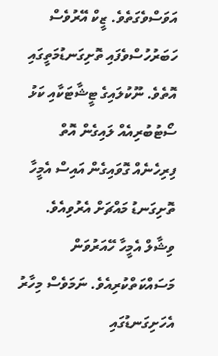އަވަސްވެގަތެވެ. ޒީކް އޭރުވެސް ހަބަރުހުސްވެފައި ތޮށިގަނޑުމަތީގައި އޮތެވެ. ނޫކުލައިގެ ޓީޝާޓަކާއި ކަޅު ސޯޓުބުރިއެއް ލައިގެން އޮތް ފިރިހެނެއް ގޮވައިގެން އައިސް އެމީހާ ތޮށިގަނޑު މައްޗަށް އެރުވިއެވެ. ވިޝާލް އެމީހާ ހޭއަރުވަން މަސައްކަތްކުރިއެވެ. ނަމަވެސް މިހާރު އެހަށިގަނޑުގައި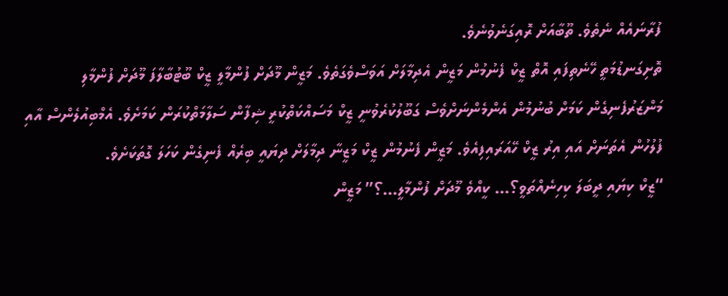ފުރާނައެއް ނެތެވެ. ތޫބާއަށް ރޮއިގަނެވުނެވެ.
ތޮށިގަނޑުމަތީ ހޭނެތިފައި އޮތް ޒީކް ފެނުމުން މަޒީން އެދިމާލަށް އަވަސްވެގަތެވެ. މަޒީން މޫދަށް ފުންމާލީ ޒީކް ބޫޓުބާލާފަ މޫދަށް ފުންމާލި މަންޒަރުފެނިގެން ކަމަށް ބުނުމުން އެންމެންނަށްވެސް ގަބޫލުކުރެވުނީ ޒީކް މަސައްކަތްކުރީ ޝިފާން ސަލާމަތްކުރަން ކަމަށެވެ. އެމްބިއުލެންސް އާއި ފުލުހުން އެތަނަށް އައި އިރު ޒީކް ހޭއަރައިފިއެވެ. މަޒީން ފެނުމުން ޒީކް މަޒީނާ ދިމާލަށް ދިޔައީ ބިރެއް ފެނިގެން ކަހަލަ ގޮތަކަށެވެ.
“ޒީކް ކިޔައި ދީބަލަ ކިހިނެއްތަވީ؟… ކީއްވެ މޫދަށް ފުންމާލީ…؟” މަޒީން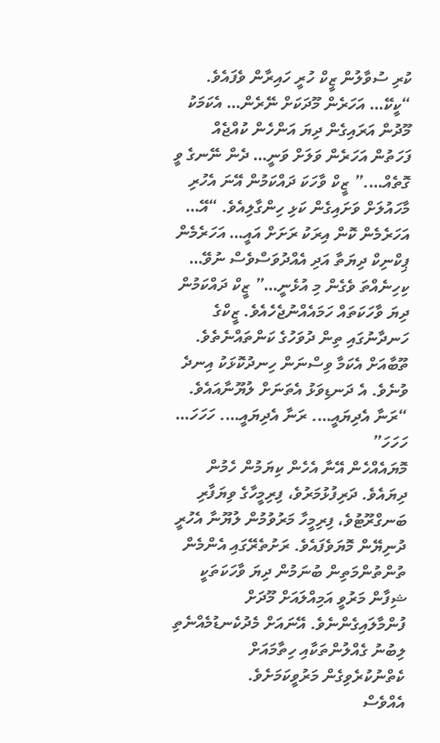ކުރި ސުވާލުން ޒީކް ހުރީ ހައިރާން ވެފައެވެ.
“ކީކޭ… އަހަރެން މޫދަކަށް ނޭރެން… އެކަމަކު މޫދުން އަރައިގެން ދިޔަ އަންހެން ކުއްޖެއް ފަހަތުން އަހަރެން ވަލަށް ވަނީ… ދެން ނޭނގެ ވީ ގޮތެއް….” ޒީކް ވާހަކަ ދައްކަމުން އޭނަ އެހުރި މާހައުލަށް ވަށައިގެން ކަޅި ހިންގާލިއެވެ. “އޭ… އަހަރެމެން ކޮން އިރަކު ރަށަށް އައީ… އަހަރެމެން ޕިކްނިކް ދިޔަތާ އަދި އެއްދުވަސްވެސް ނުވޭ… ކިހިނެއްތަ ވެގެން މި އުޅެނީ…” ޒީކް ދައްކަމުން ދިޔަ ވާހަކަތައް ހަމައެއްނުޖެހެއެވެ. ޒީކްގެ ހަނދާނުގައި ތިން ދުވަހުގެ ކަންތައްނެތެވެ. ތޫބާއަށް އެކަމާ ވިސްނަން ހިނދުކޮޅަކު އިނދެ ވުނެވެ. އެ ދަނޑިވަޅު އެތަނަށް ލުޔޫނާއައެވެ. “ރަނާ އެދިޔައީ…. ރަނާ އެދިޔައީ…. ހަހަހަ… ހަހަހަ”
މޮޔައެއްހެން އޭނާ އެހެން ކިޔަމުން ހެމުން ދިޔައެވެ. ދަރިފުޅުމަރުވެ، ފިރިމީހާގެ ވިޔަފާރި ބަނގްރޫޓުވެ، ފިރިމީހާ މަރުވުމުން ލުޔޫނާ އެހުރީ ދުނިޔޭން މޮޔަވެފައެވެ. ރަށުތެރޭގައި އެންމެން ތުންތުންމަތިން ބުނަމުން ދިޔަ ވާހަކަތަކީ ޝިފާން މަރުވީ އަމިއްލައަށް މޫދަށް ފުންމާލައިގެންނެވެ. އޭނައަށް މެދުކެނޑުމެއްނެތި ލިބުނު ގެއްލުންތަކާއި ހިތާމައަށް ކެތްނުކުރެވިގެން މަރުވީކަމަށެވެ.
އެއްވެސް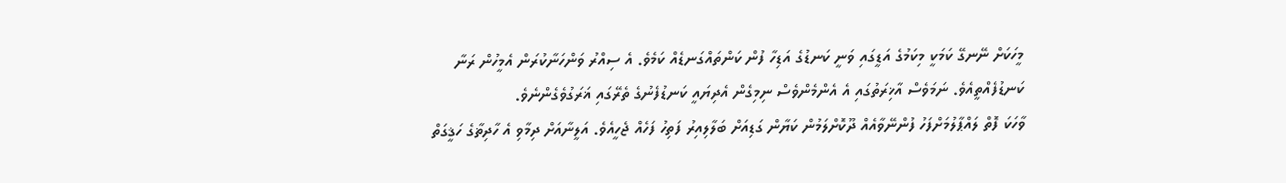މީހަކަށް ނޭނގޭ ކަމަކީ މިކަމުގެ އަޑީގައި ވަނީ ކަނޑުގެ އަޑިހާ ފުން ކަންތައްގަނޑެއް ކަމެވެ. އެ ސިއްރު ވަންހަނާކުރަން އެމީހުން ރަނާ ކަނޑުފެއްތީއެވެ. ނަމަވެސް އާޚިރަތުގައި އެ އެންމެންވެސް ނިމިގެން އެދިޔައީ ކަނޑުފެނުގެ ތެރޭގައި ޣަރަގުވެގެންނެވެ.
ވާހަކަ ފޮތް ލައްޕާލުމަށްފަހު ފުންނޭވާއެއް ދޫކޮށްލަމުން ކަޔާން ގަޑިއަށް ބަލާލިއިރު ފަތިހު ފަހެއް ޖެހީއެވެ. އަލީނާއަށް ދިމާވި އެ ހާދިޡާގެ ހަޤީގަތް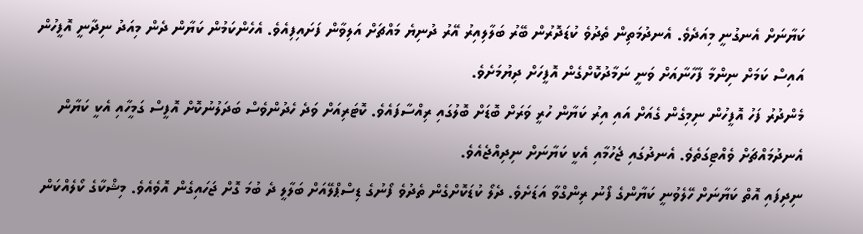ކަޔާނަށް އެނގުނީ މިއަދެވެ. އެނދުމަތިން ތެދުވެ ކުޑަދޮރުން ބޭރު ބަލާލިއިރު އޭރު ދުނިޔެ މައްޗަށް އަލިވާން ފަށައިފިއެވެ. އެހެންކަމުން ކަޔާން ދެން މިއަދު ނިދާނީ އޮފީހުން އައިސް ކަމަށް ނިންމާ ފާހާނާއަށް ވަނީ ނަމާދުކޮށްގެން އޮފީހަށް ދިޔުމަށެވެ.
މެންދުރު ފަހު އޮފީހުން ނިމިގެން ގެއަށް އައި އިރު ކަޔާން ހުރީ ވަރަށް ބޮޑަށް ބޮލުގައި ރިއްސާފައެވެ. ކޮޓަރިއަށް ވަދެ ހެދުންވެސް ބަދަލުނުކޮށް އޮފީސް ގަމީހާއި އެކީ ކަޔާން އެނދުމައްޗަށް ވެއްޓިގަތެވެ. އެނދުގައި ޖެހުމާއި އެކީ ކަޔާނަށް ނިދިއްޖެއެވެ.
ނިދިފައި އޮތް ކަޔާނަށް ހޭލެވުނީ ކަޔާންގެ ފޯނު ރިންގްވާ އަޑަށެވެ. ދެލޯ ކުޑަކޮށްގެން ތެދުވެ ފޯނުގެ ޑިސްޕްލޭއަށް ބަލާލީ ދެ ބުމަ ގޮށް ޖަހައިގެން އޮވެއެވެ. މިޝްކާގެ ކޯލެއްކަން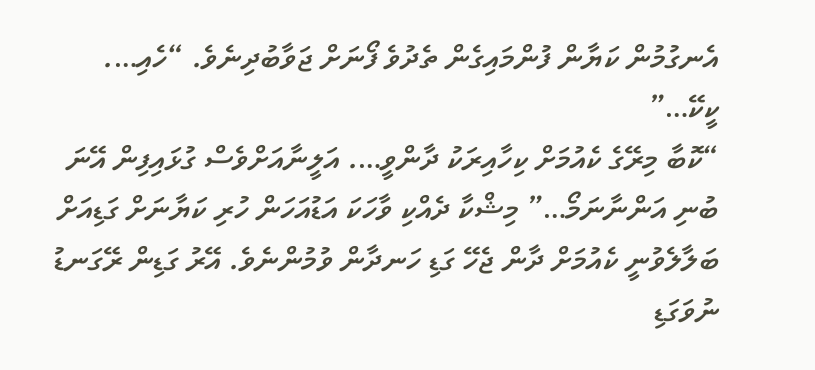އެނގުމުން ކަޔާން ފުންމައިގެން ތެދުވެ ފޯނަށް ޖަވާބުދިނެވެ. “ހެއި…. ކީކޭ…”
“ކޮބާ މިރޭގެ ކެއުމަށް ކިހާއިރަކު ދާންވީ…. އަލީނާއަށްވެސް ގުޅައިފިން އޭނަ ބުނި އަންނާނަމޯ…” މިޝްކާ ދެއްކި ވާހަކަ އަޑުއަހަން ހުރި ކަޔާނަށް ގަޑިއަށް ބަލާލެވުނީ ކެއުމަށް ދާން ޖެހޭ ގަޑި ހަނދާން ވުމުންނެވެ. އޭރު ގަޑިން ރޭގަނޑު ނުވަގަޑި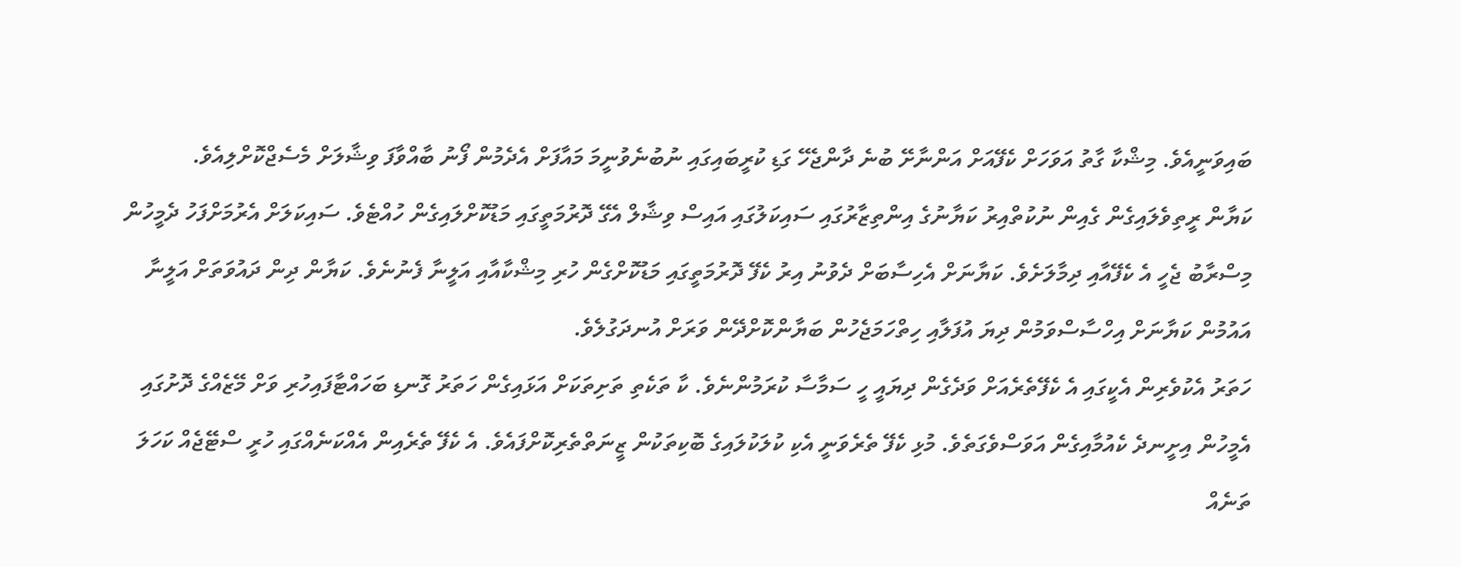ބައިވަނީއެވެ. މިޝްކާ ގާތު އަވަހަށް ކެފޭއަށް އަންނާށޭ ބުނެ ދާންޖެހޭ ގަޑި ކުރީބައިގައި ނުބުނެވުނީމަ މައާފަށް އެދެމުން ފޯނު ބާއްވާފަ ވިޝާލަށް މެސެޖްކޮށްލިއެވެ.
ކަޔާން ރީތިވެލައިގެން ގެއިން ނުކުތްއިރު ކަޔާނުގެ އިންތިޒާރުގައި ސައިކަލުގައި އައިސް ވިޝާލް އެގޭ ދޮރުމަތީގައި މަޑުކޮށްލައިގެން ހުއްޓެވެ. ސައިކަލަށް އެރުމަށްފަހު ދެމީހުން މިސްރާބު ޖެހީ އެ ކެފޭއާއި ދިމާލަށެވެ. ކަޔާނަށް އެހިސާބަށް ދެވުނު އިރު ކެފޭ ދޮރުމަތީގައި މަޑުކޮށްގެން ހުރި މިޝްކާއާއި އަލީނާ ފެނުނެވެ. ކަޔާން ދިން ދައުވަތަށް އަލީނާ އައުމުން ކަޔާނަށް އިހްސާސްވަމުން ދިޔަ އުފަލާއި ހިތްހަމަޖެހުން ބަޔާންކޮށްދޭން ވަރަށް އުނދަގުލެވެ.
ހަތަރު އެކުވެރިން އެކީގައި އެ ކެފޭތެރެއަށް ވަދެގެން ދިޔައީ ހީ ސަމާސާ ކުރަމުންނެވެ. ކާ ތަކެތި ތަށިތަކަށް އަޅައިގެން ހަތަރު ގޮނޑި ބަހައްޓާފައިހުރި ވަށް މޭޒެއްގެ ދޮށުގައި އެމީހުން އިށީނދެ ކެއުމާއިގެން އަވަސްވެގަތެވެ. މުޅި ކެފޭ ތެރެވަނީ އެކި ކުލަކުލައިގެ ބޮކިތަކުން ޒީނަތްތެރިކޮށްފައެވެ. އެ ކެފޭ ތެރެއިން އެއްކަނެއްގައި ހުރީ ސްޓޭޖެއް ކަހަލަ ތަނެއް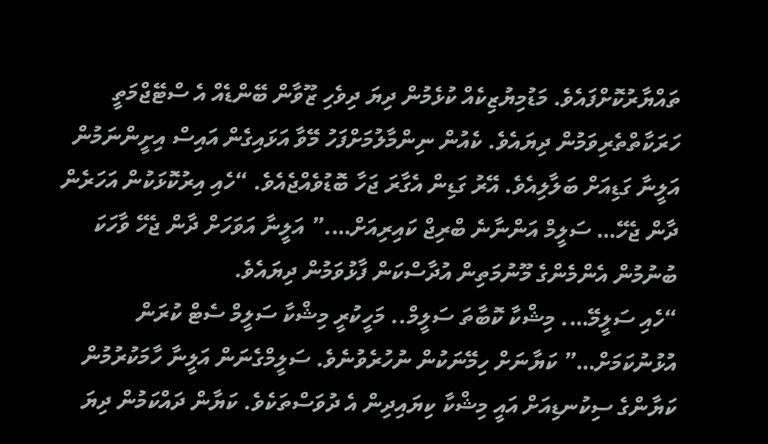ތައްޔާރުކޮށްފައެވެ. މަޑުމިޔުޒިކެއް ކުޅެމުން ދިޔަ ދިވެހި ޒޫވާން ބޭންޑެއް އެ ސްޓޭޖްމަތީ ހަރަކާތްތެރިވަމުން ދިޔައެވެ. ކެއުން ނިންމާލުމަށްފަހު މޭވާ އަޅައިގެން އައިސް އިށީންނަމުން އަލީނާ ގަޑިއަށް ބަލާލިއެވެ. އޭރު ގަޑިން އެގާރަ ޖަހާ ބޮޑުވެއްޖެއެވެ. “ހެއި އިރުކޮޅަކުން އަހަރެން ދާން ޖެހޭ… ސަލީމް އަންނާނެ ބްރިޖް ކައިރިއަށް….” އަލީނާ އަވަހަށް ދާން ޖެހޭ ވާހަކަ ބުނުމުން އެންމެންގެ މޫނުމަތިން އުދާސްކަން ފާޅުވަމުން ދިޔައެވެ.
“ހެއި ސަލީމޭ…. މިޝްކާ ކޮބާތަ ސަލީމް.. މަހީކުރީ މިޝްކާ ސަލީމް ސެޓް ކުރަން އުޅުނުކަމަށް…” ކަޔާނަށް ހިމޭނަކުން ނުހުރެވުނެވެ. ސަލީމްގެނަން އަލީނާ ހާމަކުރުމުން ކަޔާންގެ ސިކުނޑިއަށް އައީ މިޝްކާ ކިޔައިދިން އެ ދުވަސްތަކެވެ. ކަޔާން ދައްކަމުން ދިޔަ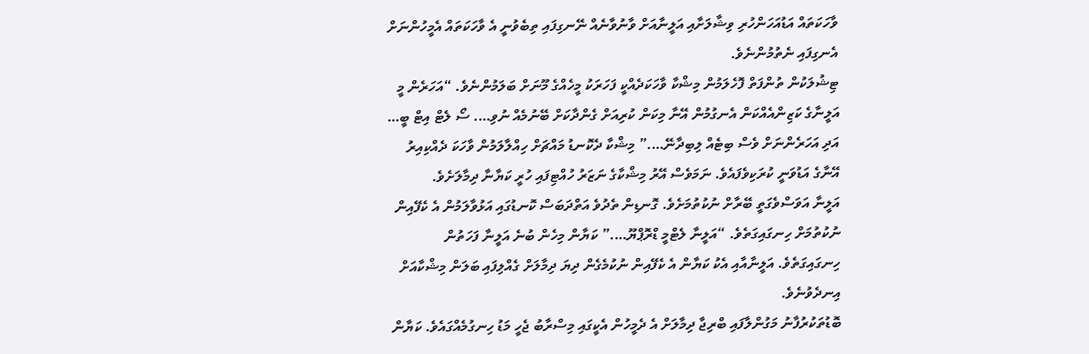ވާހަކަތައް އަޑުއަހަންހުރި ވިޝާލަށާއި އަލީނާއަށް ވާނުވާނެއް ނޭނގިފައި ތިބެވުނީ އެ ވާހަކަތައް އެމީހުންނަށް އެނގިފައި ނެތުމުންނެވެ.
ޓިޝުލަކުން ތުންފަތް ފޮހެލަމުން މިޝްކާ ވާހަކަދެއްކީ ފަހަރަކު މީހެއްގެ މޫނަށް ބަލަމުންނެވެ. “އަހަރެން މީ އަލީނާގެ ކަޒިންއެއްކަން އެނގުމުން އޭނާ މިކަން ކުރިއަށް ގެންދާކަށް ބޭނުމެއް ނުވި…. ސޯ ލެޓް އިޓް ބީ… އަދި އަހަރެންނަށް ވެސް ބިޓެއް ލިބިދާނޭ….” މިޝްކާ ދެކޮނޑު މައްޗަށް ހިއްލާލަމުން ވާހަކަ ދެއްކިއިރު އޭނާގެ އަޑުވަނީ ކުރަކިވެފައެވެ. ނަމަވެސް އޭރު މިޝްކާގެ ނަޒަރު ހުއްޓިފައި ހުރީ ކަޔާނާ ދިމާލަށެވެ.
އަލީނާ އަވަސްވެގަތީ ބޭރާށް ނުކުތުމަށެވެ. ގޮނޑިން ތެދުވެ އަތްދަބަސް ކޮނޑުގައި އަޅުވާލަމުން އެ ކެފޭއިން ނުކުތުމަށް ހިނގައިގަތެވެ. “އަލީނާ ލެޓްމީ ޑްރޮޕްޔޫ….” ކަޔާން މިހެން ބުނެ އަލީނާ ފަހަތުން ހިނގައިގަތެވެ. އަލީނާއާއި އެކު ކަޔާން އެ ކެފޭއިން ނުކުމެގެން ދިޔަ ދިމާލަށް ގެއްލިފައި ބަލަން މިޝްކާއަށް އިނދެވުނެވެ.
ބޮޑުތަކުރުފާނު މަގުންލާފައި ބްރިޖާ ދިމާލަށް އެ ދެމީހުން އެކީގައި މިސްރާބު ޖެހީ މަޑު ހިނގުމެއްގައެވެ. ކަޔާން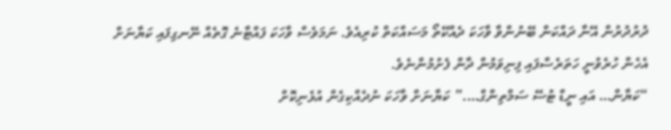ދުރުދުރުން އޭނާ ދައްކަން ބޭނުންވާ ވާހަކަ ދެއްކޭތޯ މަސައްކަތް ކުރިއެވެ. ނަމަވެސް ވާހަކަ ފައްޓާނެ ގޮތެއް ނޭނގިފައި ކަޔާނަށް އެހެން ހުރެވުނީ ހަތަރެސްފައި ފިނިވަމުން ދާން ފެށުމުންނެވެ.
“ކަޔާން… އައި ނީޑް ޓުސޭ ސަމްތިންގް….” ކަޔާނަށް ވާހަކަ ނުދެއްކިގެން އުޅެނިކޮށް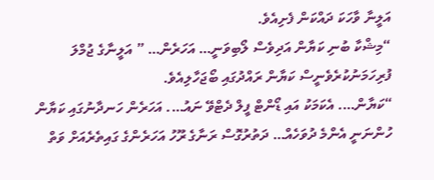އަލީނާ ވާހަކަ ދައްކަން ފެށިއެވެ.
“މިޝްކާ ބުނި ކަޔާން އަދިވެސް ލޯބިވަނީ… އަހަރެން… ” އަލީނާގެ ޖުމްލަ ފުރިހަމަނުކުރެވެނީސް ކަޔާން ރައްދުގައި ބޯޖަހާލިއެވެ.
“ކަޔާން…. އެކަމަކު އައި ޑޯންޓް ފީލް ދެޓްވޭ ނައު…. އަހަރެން ހަނދާނުގައި ކަޔާން ހުންނަނީ އެންމެ ދުވަހެއް… ދަތުރުގޮސް ރަނާގެ ރޫހު އަހަރެންގެ ގައިތެރެއަށް ވަތް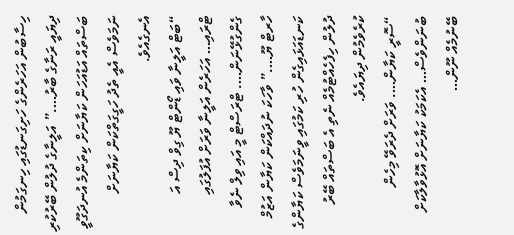ހިސާބުން އަހަރެންގެ ހަށިގަނޑުގައި ހިނގަމުން ދިޔައީ ރަނާގެ ބާރު….” އަލީނާގެ ދުލުން ބޭރުކުރި ބަސްތައް އަޑުއަހަން ކަޔާނަށް ކިތަންމެ އުނދަގޫވީ ނަމަވެސް އެއީ ތެދު ހަގީގަތްކަން ކަޔާނަށް އެނގެއެވެ.
“ބަޓް އަލީނާ ވައި ޑޯންޓް ޔޫ ގިވް ދިސް އަ ޓްރައި… އަހަރެން އަލީނާ ވަރަށް އުފަލުގައި ގެންގުޅޭނަން…. ޓްރަސްޓް މީ އައި ވިލް ނެވާ ހާރޓް ޔޫ….” ވާހަކަ ނުދައްކަން ކަޔާން އަޒުމް ކަނޑައަޅައިގެން ހުރި ކަމުގައި ވީނަމަވެސް ކަޔާންގެ ދުލުން ހިފެހެއްޓުމެއް ނެތި އެ ބަސްތައް ބޭރު ކުރެވެމުން ދިޔައެވެ.
“ސޮރީ ކަޔާން…. ވަރަށް ދެރަވޭ މިހެން ބުނަންވެސް… އެކަމަކު ކަޔާނަށް އޮޅުވާލާކަށް ބޭނުމެއް ނޫން…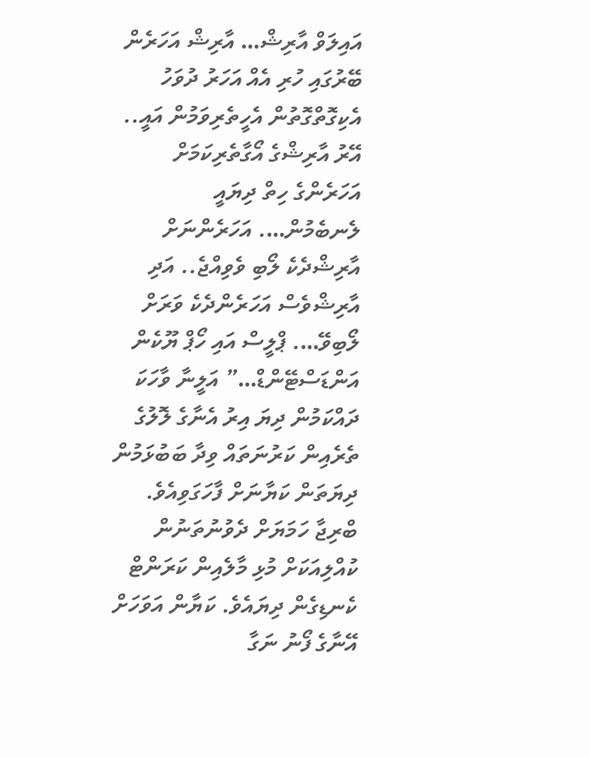އައިލަވް އާރިޝް… އާރިޝް އަހަރެން ބޭރުގައި ހުރި އެއް އަހަރު ދުވަހު އެކިގޮތްގޮތުން އެހީތެރިވަމުން އައީ.. އޭރު އާރިޝްގެ އޯގާތެރިކަމަށް އަހަރެންގެ ހިތް ދިޔައީ ލެނބެމުން…. އަހަރެންނަށް އާރިޝްދެކެ ލޯބި ވެވިއްޖެ.. އަދި އާރިޝްވެސް އަހަރެންދެކެ ވަރަށް ލޯބިވޭ…. ޕްލީސް އައި ހޯޕް ޔޫކެން އަންޑަސްޓޭންޑް…” އަލީނާ ވާހަކަ ދައްކަމުން ދިޔަ އިރު އެނާގެ ލޮލުގެ ތެރެއިން ކަރުނަތައް ވިދާ ބަބުޅަމުން ދިޔަތަން ކަޔާނަށް ފާހަގަވިއެވެ.
ބްރިޖާ ހަމަޔަށް ދެވުނުތަނުން ކުއްލިއަކަށް މުޅި މާލެއިން ކަރަންޓް ކެނޑިގެން ދިޔައެވެ. ކަޔާން އަވަހަށް އޭނާގެ ފޯނު ނަގާ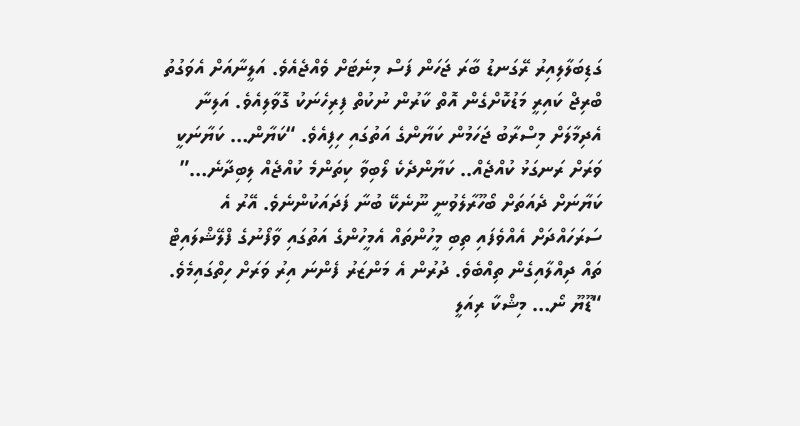ގަޑިބަލާލިއިރު ރޭގަނޑު ބާރަ ޖަހަން ފަސް މިނެޓަށް ވެއްޖެއެވެ. އަލީނާއަށް އެވަގުތު ބްރިޖް ކައިރީ މަޑުކޮށްގެން އޮތް ކާރުން ނުކުތް ފިރިހެނަކު ގޮވާލިއެވެ. އަލިނާ އެދިމާލަށް މިސްރާބު ޖަހަމުން ކަޔާންގެ އަތުގައި ހިފިއެވެ. “ކަޔާން… ކަޔާނަކީ ވަރަށް ރަނގަޅު ކުއްޖެއް.. ކަޔާންދެކެ ލޯބިވާ ކިތަންމެ ކުއްޖެއް ލިބިދާނެ…” ކަޔާނަށް ދެއަތަށް ބޯހޫރާލެވުނީ ނޫނެކޭ ބުނާ ފަދައަކުންނެވެ. އޭރު އެ ސަރަހައްދަށް އެއްވެފައި ތިބި މީހުންތައް އެމީހުންގެ އަތުގައި ވާފޯނުގެ ފްލޭޝްލައިޓް ތައް ދިއްލާއިގެން ތިއްބެވެ. ދުރުން އެ މަންޒަރު ފެންނަ އިރު ވަރަށް ހިތްގައިމެވެ.
“ޑޫޔޫ ނޯ… މިޝްކާ ރިއަލީ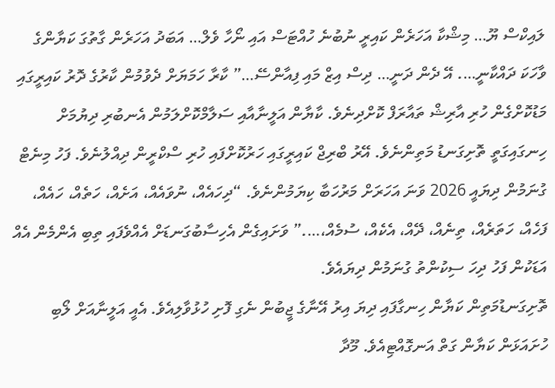ލައިކްސް ޔޫ… މިޝްކާ އަހަރެން ކައިރީ ނުބުނެ ހުއްޓަސް އައި ނޯހާ ވެލް… އަބަދު އަހަރެން ގާތުގަ ކަޔާންގެ ވާހަކަ ދައްކާނީ…. އޭ ދެން ދަނީ… ދިސް އިޒް މައި ފިއާންސޭ…” ކާރާ ހަމަޔަށް ދެވުމުން ކާރުގެ ދޮރު ކައިރީގައި މަޑުކޮށްގެން ހުރި އާރިޝް ތައާރަފް ކޮށްދިނެވެ. ކާޔާން އަލީނާއާއި ސަލާމްކޮށްލަމުން އެނބުރި ދިޔުމަށް ހިނގައިގަތީ ތޮށިގަނޑު މަތިންނެވެ. އޭރު ބްރިޖް ކައިރީގައި ހަރުކޮށްފައި ހުރި ސްކްރީން ދިއްލުނެވެ. ފަހު މިނެޓް ގުނަމުން ދިޔައީ 2026 ވަނަ އަހަރަށް މަރުހަބާ ކިޔަމުންނެވެ. “ދިހައެއް، ނުވައެއް، އަށެއް، ހަތެއް، ހައެއް، ފަހެއް، ހަތަރެއް، ތިނެއް، ދޭއް، އެކެއް، ސުމެއް،….” ވަށައިގެން އެހިސާބުގަނޑަށް އެއްވެފައި ތިބި އެންމެން އެއް އަޑަކުން ފަހު ދިހަ ސިކުންތު ގުނަމުން ދިޔައެވެ.
ތޮށިގަނޑުމަތިން ކަޔާން ހިނގާފައި ދިޔަ އިރު އޭނާގެ ޖީބުން ނެގި ފޮށި ހުޅުވާލިއެވެ. އެއީ އަލީނާއަށް ލޯބި ހުށައަޅަން ކަޔާން ގަތް އަނގޮއްޓިއެވެ. މޫދާ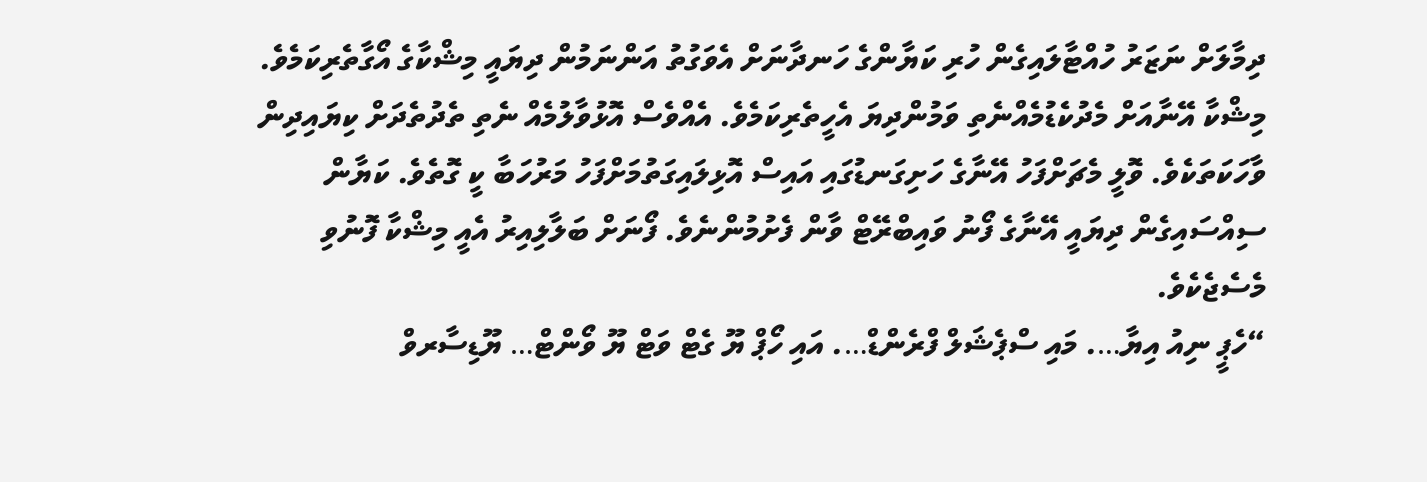ދިމާލަށް ނަޒަރު ހުއްޓާލައިގެން ހުރި ކަޔާންގެ ހަނދާނަށް އެވަގުތު އަންނަމުން ދިޔައީ މިޝްކާގެ އޯގާތެރިކަމެވެ. މިޝްކާ އޭނާއަށް މެދުކެޑުމެއްނެތި ވަމުންދިޔަ އެހީތެރިކަމެވެ. އެއްވެސް އޮޅުވާލުމެއް ނެތި ތެދުތެދަށް ކިޔައިދިން ވާހަކަތަކެވެ. ވޮލީ މެޗަށްފަހު އޭނާގެ ހަށިގަނޑުގައި އައިސް އޮޅިލައިގަތުމަށްފަހު މަރުހަބާ ކީ ގޮތެވެ. ކަޔާން ސިއްސައިގެން ދިޔައީ އޭނާގެ ފޯނު ވައިބްރޭޓް ވާން ފެށުމުންނެވެ. ފޯނަށް ބަލާލިއިރު އެއީ މިޝްކާ ފޮނުވި މެސެޖެކެވެ.
“ހެޕީ ނިއު އިޔާ…. މައި ސްޕެޝަލް ފްރެންޑް…. އައި ހޯޕް ޔޫ ގެޓް ވަޓް ޔޫ ވޯންޓް… ޔޫޑިސާރވް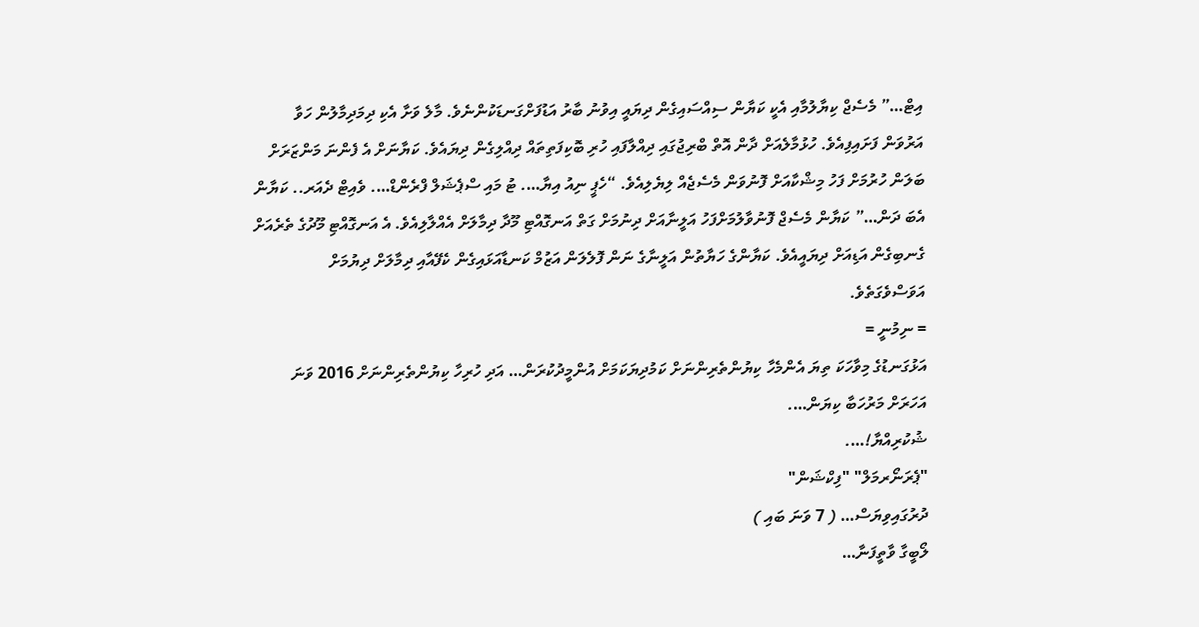އިޓް…” މެސެޖް ކިޔާލުމާއި އެކީ ކަޔާން ސިއްސައިގެން ދިޔައީ އިވުނު ބާރު އަޑުފަށްގަނޑަކުންނެވެ. މާލެ ވަށާ އެކި ދިމަދިމާލުން ހަވާ އަރުވަން ފަށައިފިއެވެ. ހުޅުމާލެއަށް ދާން އޮތް ބްރިޖުގައި ދިއްލާފައި ހުރި ބޮކިފަތިތައް ދިއްލިގެން ދިޔައެވެ. ކަޔާނަށް އެ ފެންނަ މަންޒަރަށް ބަލަން ހުރުމަށް ފަހު މިޝްކާއަށް ފޮނުވަން މެސެޖެއް ލިޔެލިއެވެ. “ހެޕީ ނިއު އިޔާ…. ޓު މައި ސްޕެޝަލް ފްރެންޑް…. ވެއިޓް ދެއަރ.. ކަޔާން އެބަ ދަން…” ކަޔާން މެސެޖް ފޮނުވާލުމަށްފަހު އަލީނާއަށް ދިނުމަށް ގަތް އަނގޮއްޓި މޫދާ ދިމާލަށް އެއްލާލިއެވެ. އެ އަނގޮއްޓި މޫދުގެ ތެރެއަށް ގެނބިގެން އަޑިއަށް ދިޔައީއެވެ. ކަޔާންގެ ހަޔާތުން އަލީނާގެ ނަން ފޮލެލަން އަޒުމް ކަނޑާއަޅައިގެން ކެފޭއާއި ދިމާލަށް ދިޔުމަށް އަވަސްވެގަތެވެ.
= ނިމުނީ =
އަޅުގަނޑުގެ މިވާހަކަ ތިޔަ އެންމެހާ ކިޔުންތެރިންނަށް ކަމުދިޔަކަމަށް އުންމީދުކުރަން… އަދި ހުރިހާ ކިޔުންތެރިންނަށް 2016 ވަނަ އަހަރަށް މަރުހަބާ ކިޔަން….
ޝުކުރިއްޔާ!….
"ޕެރަނޯރމަލް" "ފިކްޝަން"
ދުރުގައިވިޔަސް… ( 7 ވަނަ ބައި )
ލޯބީގާ ވާތީފަނާ…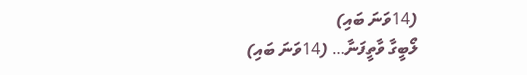(14ވަނަ ބައި)
ލޯބީގާ ވާތީފަނާ… (14ވަނަ ބައި)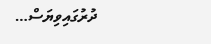ދުރުގައިވިޔަސް…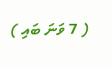( 7 ވަނަ ބައި )